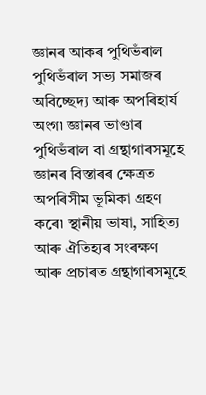জ্ঞানৰ আকৰ পুথিভঁৰাল
পুথিভঁৰাল সভ্য সমাজৰ অবিচ্ছেদ্য আৰু অপৰিহার্য অংগ৷ জ্ঞানৰ ভাণ্ডাৰ পুথিভঁৰাল বা গ্রন্থাগাৰসমূহে জ্ঞানৰ বিস্তাৰৰ ক্ষেত্রত অপৰিসীম ভূমিকা গ্রহণ কৰে৷ স্থানীয় ভাষা, সাহিত্য আৰু ঐতিহ্যৰ সংৰক্ষণ আৰু প্রচাৰত গ্রন্থাগাৰসমূহে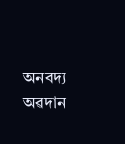অনবদ্য অৱদান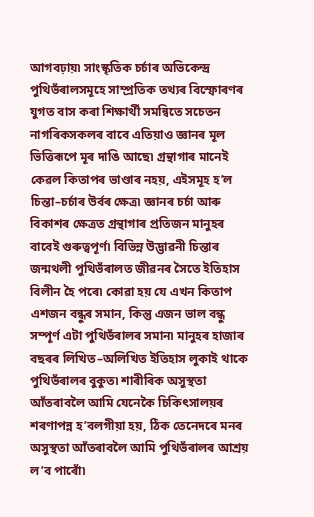আগবঢ়ায়৷ সাংস্কৃতিক চর্চাৰ অভিকেন্দ্র পুথিভঁৰালসমূহে সাম্প্রতিক তথ্যৰ বিস্ফোৰণৰ যুগত বাস কৰা শিক্ষার্থী সমন্বিতে সচেতন নাগৰিকসকলৰ বাবে এতিয়াও জ্ঞানৰ মূল ভিত্তিৰূপে মূৰ দাঙি আছে৷ গ্রন্থাগাৰ মানেই কেৱল কিতাপৰ ভাণ্ডাৰ নহয়, এইসমূহ হ’ল চিন্তা–চর্চাৰ উর্বৰ ক্ষেত্র৷ জ্ঞানৰ চর্চা আৰু বিকাশৰ ক্ষেত্রত গ্রন্থাগাৰ প্রতিজন মানুহৰ বাবেই গুৰুত্বপূর্ণ৷ বিভিন্ন উদ্ভাৱনী চিন্তাৰ জন্মথলী পুথিভঁৰালত জীৱনৰ সৈতে ইতিহাস বিলীন হৈ পৰে৷ কোৱা হয় যে এখন কিতাপ এশজন বন্ধুৰ সমান, কিন্তু এজন ভাল বন্ধু সম্পূর্ণ এটা পুথিভঁৰালৰ সমান৷ মানুহৰ হাজাৰ বছৰৰ লিখিত–অলিখিত ইতিহাস লুকাই থাকে পুথিভঁৰালৰ বুকুত৷ শাৰীৰিক অসুস্থতা আঁতৰাবলৈ আমি যেনেকৈ চিকিৎসালয়ৰ শৰণাপন্ন হ’বলগীয়া হয়, ঠিক তেনেদৰে মনৰ অসুস্থতা আঁতৰাবলৈ আমি পুথিভঁৰালৰ আশ্রয় ল’ব পাৰোঁ৷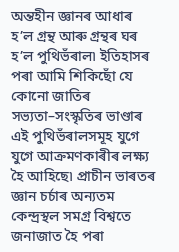অন্তহীন জ্ঞানৰ আধাৰ হ’ল গ্রন্থ আৰু গ্রন্থৰ ঘৰ হ’ল পুথিভঁৰাল৷ ইতিহাসৰ পৰা আমি শিকিছোঁ যে কোনো জাতিৰ সভ্যতা–সংস্কৃতিৰ ভাণ্ডাৰ এই পুথিভঁৰালসমূহ যুগে যুগে আক্রমণকাৰীৰ লক্ষ্য হৈ আহিছে৷ প্রাচীন ভাৰতৰ জ্ঞান চর্চাৰ অন্যতম কেন্দ্রস্থল সমগ্র বিশ্বতে জনাজাত হৈ পৰা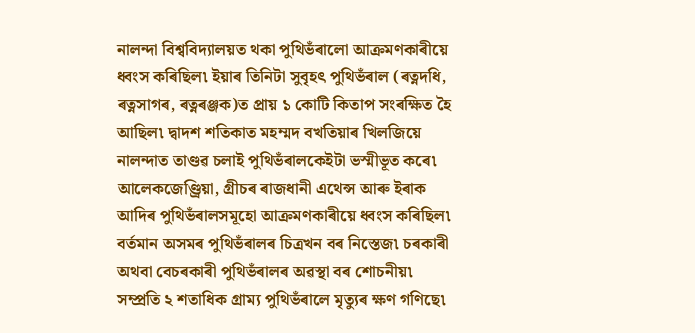নালন্দা বিশ্ববিদ্যালয়ত থকা পুথিভঁৰালো আক্রমণকাৰীয়ে ধ্বংস কৰিছিল৷ ইয়াৰ তিনিটা সুবৃহৎ পুথিভঁৰাল (ৰত্নদধি, ৰত্নসাগৰ, ৰত্নৰঞ্জক)ত প্রায় ১ কোটি কিতাপ সংৰক্ষিত হৈ আছিল৷ দ্বাদশ শতিকাত মহম্মদ বখতিয়াৰ খিলজিয়ে নালন্দাত তাণ্ডৱ চলাই পুথিভঁৰালকেইটা ভস্মীভূত কৰে৷ আলেকজেণ্ড্রিয়া, গ্রীচৰ ৰাজধানী এথেন্স আৰু ইৰাক আদিৰ পুথিভঁৰালসমূহো আক্রমণকাৰীয়ে ধ্বংস কৰিছিল৷ বর্তমান অসমৰ পুথিভঁৰালৰ চিত্রখন বৰ নিস্তেজ৷ চৰকাৰী অথবা বেচৰকাৰী পুথিভঁৰালৰ অৱস্থা বৰ শোচনীয়৷ সম্প্রতি ২ শতাধিক গ্রাম্য পুথিভঁৰালে মৃত্যুৰ ক্ষণ গণিছে৷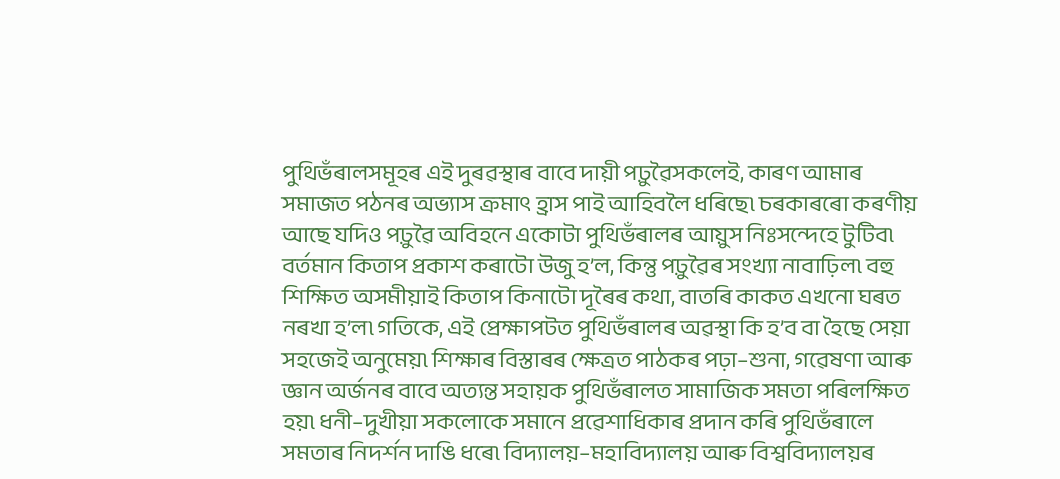পুথিভঁৰালসমূহৰ এই দুৰৱস্থাৰ বাবে দায়ী পঢ়ুৱৈসকলেই, কাৰণ আমাৰ সমাজত পঠনৰ অভ্যাস ক্রমাৎ হ্রাস পাই আহিবলৈ ধৰিছে৷ চৰকাৰৰো কৰণীয় আছে যদিও পঢ়ুৱৈ অবিহনে একোটা পুথিভঁৰালৰ আয়ুস নিঃসন্দেহে টুটিব৷
বর্তমান কিতাপ প্রকাশ কৰাটো উজু হ’ল, কিন্তু পঢ়ুৱৈৰ সংখ্যা নাবাঢ়িল৷ বহু শিক্ষিত অসমীয়াই কিতাপ কিনাটো দূৰৈৰ কথা, বাতৰি কাকত এখনো ঘৰত নৰখা হ’ল৷ গতিকে, এই প্রেক্ষাপটত পুথিভঁৰালৰ অৱস্থা কি হ’ব বা হৈছে সেয়া সহজেই অনুমেয়৷ শিক্ষাৰ বিস্তাৰৰ ক্ষেত্রত পাঠকৰ পঢ়া–শুনা, গৱেষণা আৰু জ্ঞান অর্জনৰ বাবে অত্যন্ত সহায়ক পুথিভঁৰালত সামাজিক সমতা পৰিলক্ষিত হয়৷ ধনী–দুখীয়া সকলোকে সমানে প্রৱেশাধিকাৰ প্রদান কৰি পুথিভঁৰালে সমতাৰ নিদর্শন দাঙি ধৰে৷ বিদ্যালয়–মহাবিদ্যালয় আৰু বিশ্ববিদ্যালয়ৰ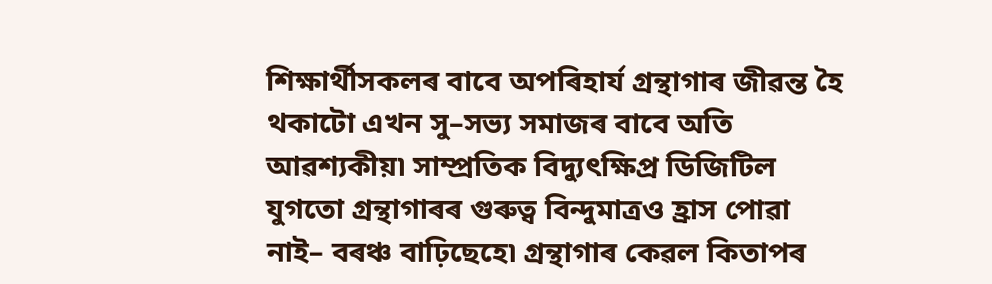শিক্ষার্থীসকলৰ বাবে অপৰিহার্য গ্রন্থাগাৰ জীৱন্ত হৈ থকাটো এখন সু–সভ্য সমাজৰ বাবে অতি আৱশ্যকীয়৷ সাম্প্রতিক বিদ্যুৎক্ষিপ্র ডিজিটিল যুগতো গ্রন্থাগাৰৰ গুৰুত্ব বিন্দুমাত্রও হ্রাস পোৱা নাই– বৰঞ্চ বাঢ়িছেহে৷ গ্রন্থাগাৰ কেৱল কিতাপৰ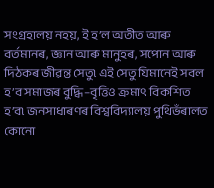সংগ্রহালয় নহয়, ই হ’ল অতীত আৰু বর্তমানৰ, জ্ঞান আৰু মানুহৰ, সপোন আৰু দিঠকৰ জীৱন্ত সেতু৷ এই সেতু যিমানেই সবল হ’ব সমাজৰ বুদ্ধি–বৃত্তিও ক্রমাৎ বিকশিত হ’ব৷ জনসাধাৰণৰ বিশ্ববিদ্যালয় পুথিভঁৰালত কোনো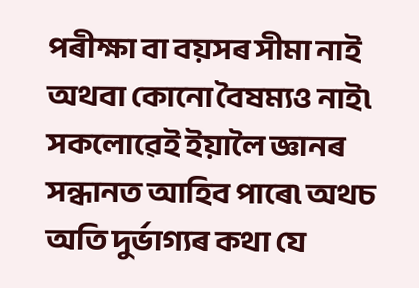পৰীক্ষা বা বয়সৰ সীমা নাই অথবা কোনো বৈষম্যও নাই৷ সকলোৱেই ইয়ালৈ জ্ঞানৰ সন্ধানত আহিব পাৰে৷ অথচ অতি দুর্ভাগ্যৰ কথা যে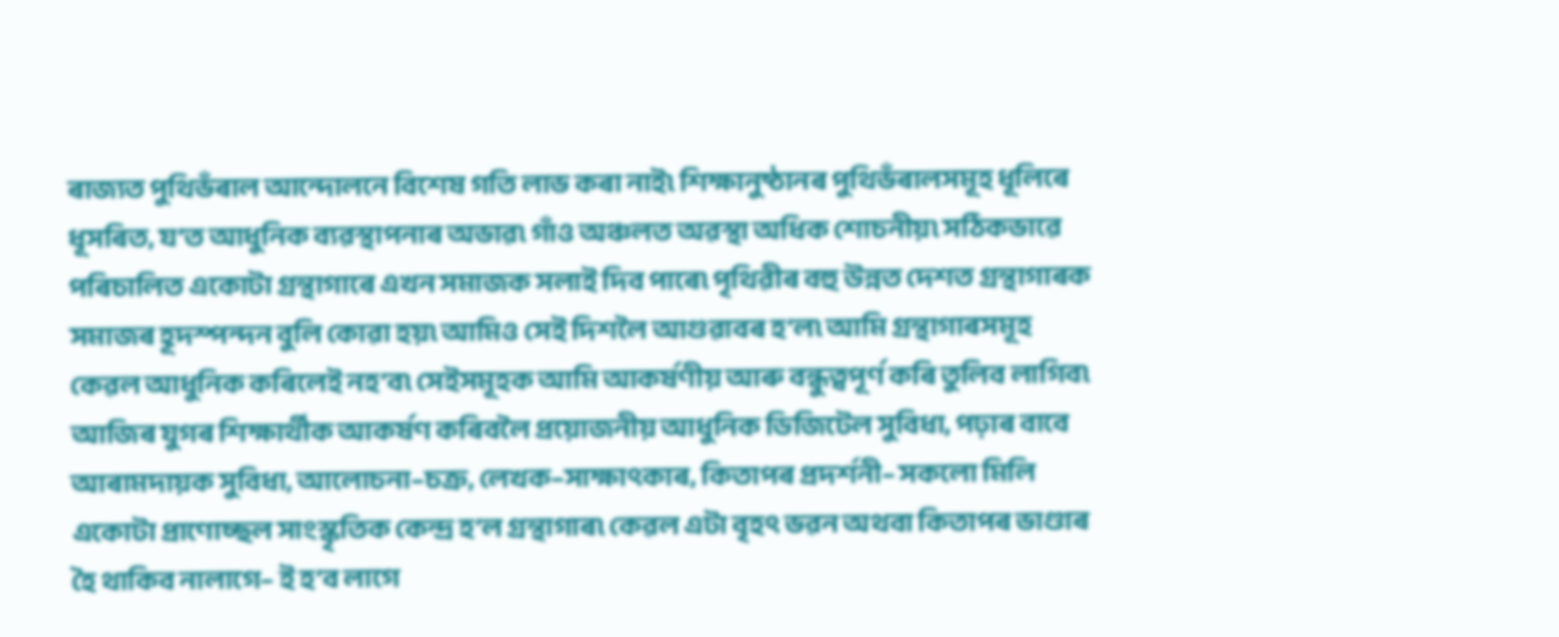ৰাজ্যত পুথিভঁৰাল আন্দোলনে বিশেষ গতি লাভ কৰা নাই৷ শিক্ষানুষ্ঠানৰ পুথিভঁৰালসমূহ ধূলিৰে ধূসৰিত, য’ত আধুনিক ব্যৱস্থাপনাৰ অভাৱ৷ গাঁও অঞ্চলত অৱস্থা অধিক শোচনীয়৷ সঠিকভাৱে পৰিচালিত একোটা গ্রন্থাগাৰে এখন সমাজক সলাই দিব পাৰে৷ পৃথিৱীৰ বহু উন্নত দেশত গ্রন্থাগাৰক সমাজৰ হূদস্পন্দন বুলি কোৱা হয়৷ আমিও সেই দিশলৈ আগুৱাবৰ হ’ল৷ আমি গ্রন্থাগাৰসমূহ কেৱল আধুনিক কৰিলেই নহ’ব৷ সেইসমূহক আমি আকর্ষণীয় আৰু বন্ধুত্বপূর্ণ কৰি তুলিব লাগিব৷ আজিৰ যুগৰ শিক্ষার্থীক আকর্ষণ কৰিবলৈ প্রয়োজনীয় আধুনিক ডিজিটেল সুবিধা, পঢ়াৰ বাবে আৰামদায়ক সুবিধা, আলোচনা–চক্র, লেখক–সাক্ষাৎকাৰ, কিতাপৰ প্রদর্শনী– সকলো মিলি একোটা প্রাণোচ্ছল সাংস্কৃতিক কেন্দ্র হ’ল গ্রন্থাগাৰ৷ কেৱল এটা বৃহৎ ভৱন অথবা কিতাপৰ ভাণ্ডাৰ হৈ থাকিব নালাগে– ই হ’ব লাগে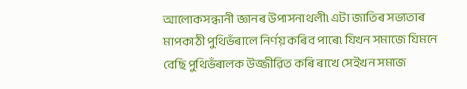আলোকসন্ধানী জ্ঞানৰ উপাসনাথলী৷ এটা জাতিৰ সভ্যতাৰ মাপকাঠী পুথিভঁৰালে নির্ণয় কৰিব পাৰে৷ যিখন সমাজে যিমনে বেছি পুথিভঁৰালক উজ্জীৱিত কৰি ৰাখে সেইখন সমাজ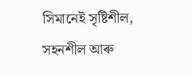সিমানেই সৃষ্টিশীল, সহনশীল আৰু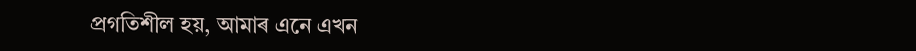প্রগতিশীল হয়, আমাৰ এনে এখন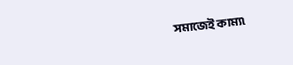সমাজেই কাম্য৷